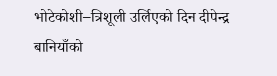भोटेकोशी–त्रिशूली उर्लिएको दिन दीपेन्द्र बानियाँको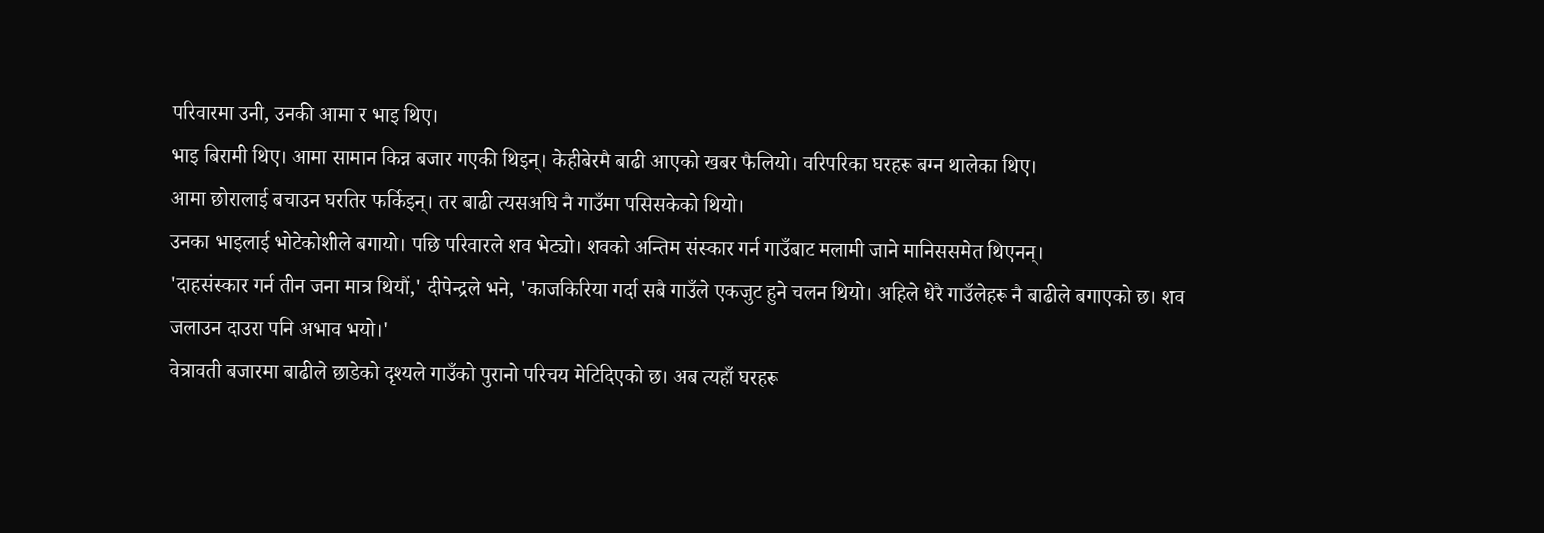परिवारमा उनी, उनकी आमा र भाइ थिए।
भाइ बिरामी थिए। आमा सामान किन्न बजार गएकी थिइन्। केहीबेरमै बाढी आएको खबर फैलियो। वरिपरिका घरहरू बग्न थालेका थिए।
आमा छोरालाई बचाउन घरतिर फर्किइन्। तर बाढी त्यसअघि नै गाउँमा पसिसकेको थियो।
उनका भाइलाई भोटेकोशीले बगायो। पछि परिवारले शव भेट्यो। शवको अन्तिम संस्कार गर्न गाउँबाट मलामी जाने मानिससमेत थिएनन्।
'दाहसंस्कार गर्न तीन जना मात्र थियौं,' दीपेन्द्रले भने, 'काजकिरिया गर्दा सबै गाउँले एकजुट हुने चलन थियो। अहिले धेरै गाउँलेहरू नै बाढीले बगाएको छ। शव जलाउन दाउरा पनि अभाव भयो।'
वेत्रावती बजारमा बाढीले छाडेको दृश्यले गाउँको पुरानो परिचय मेटिदिएको छ। अब त्यहाँ घरहरू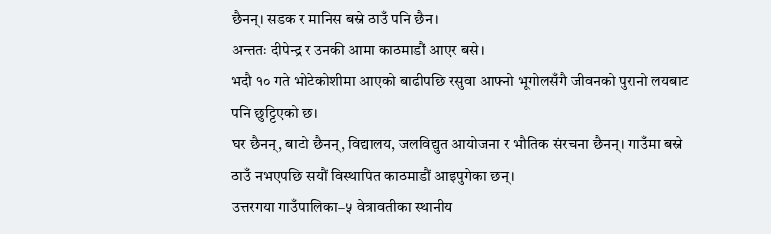छैनन्। सडक र मानिस बस्ने ठाउँ पनि छैन।
अन्ततः दीपेन्द्र र उनकी आमा काठमाडौं आएर बसे।
भदौ १० गते भोटेकोशीमा आएको बाढीपछि रसुवा आफ्नो भूगोलसँगै जीवनको पुरानो लयबाट पनि छुट्टिएको छ।
घर छैनन्, बाटो छैनन्, विद्यालय, जलविद्युत आयोजना र भौतिक संरचना छैनन्। गाउँमा बस्ने ठाउँ नभएपछि सयौं विस्थापित काठमाडौं आइपुगेका छन्।
उत्तरगया गाउँपालिका–५ वेत्रावतीका स्थानीय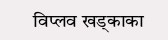विप्लव खड्काका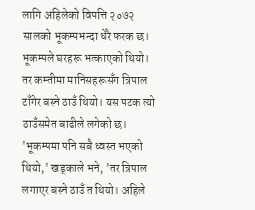लागि अहिलेको विपत्ति २०७२ सालको भूकम्पभन्दा धेरै फरक छ।
भूकम्पले घरहरू भत्काएको थियो। तर कम्तीमा मानिसहरूसँग त्रिपाल टाँगेर बस्ने ठाउँ थियो। यस पटक त्यो ठाउँसमेत बाढीले लगेको छ।
'भूकम्पमा पनि सबै ध्वस्त भएको थियो,' खड्काले भने, 'तर त्रिपाल लगाएर बस्ने ठाउँ त थियो। अहिले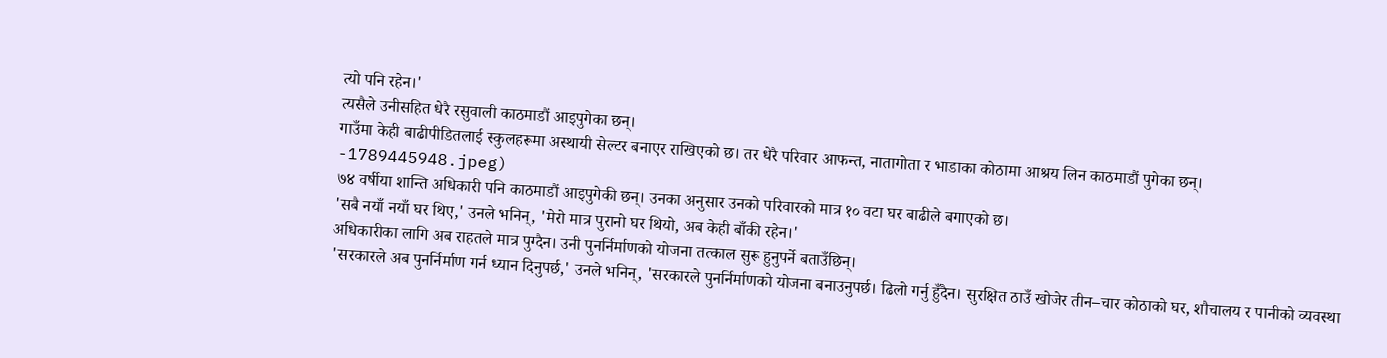त्यो पनि रहेन।'
त्यसैले उनीसहित धेरै रसुवाली काठमाडौं आइपुगेका छन्।
गाउँमा केही बाढीपीडितलाई स्कुलहरूमा अस्थायी सेल्टर बनाएर राखिएको छ। तर धेरै परिवार आफन्त, नातागोता र भाडाका कोठामा आश्रय लिन काठमाडौं पुगेका छन्।
-1789445948.jpeg)
७४ वर्षीया शान्ति अधिकारी पनि काठमाडौं आइपुगेकी छन्। उनका अनुसार उनको परिवारको मात्र १० वटा घर बाढीले बगाएको छ।
'सबै नयाँ नयाँ घर थिए,' उनले भनिन्, 'मेरो मात्र पुरानो घर थियो, अब केही बाँकी रहेन।'
अधिकारीका लागि अब राहतले मात्र पुग्दैन। उनी पुनर्निर्माणको योजना तत्काल सुरू हुनुपर्ने बताउँछिन्।
'सरकारले अब पुनर्निर्माण गर्न ध्यान दिनुपर्छ,' उनले भनिन्, 'सरकारले पुनर्निर्माणको योजना बनाउनुपर्छ। ढिलो गर्नु हुँदैन। सुरक्षित ठाउँ खोजेर तीन–चार कोठाको घर, शौचालय र पानीको व्यवस्था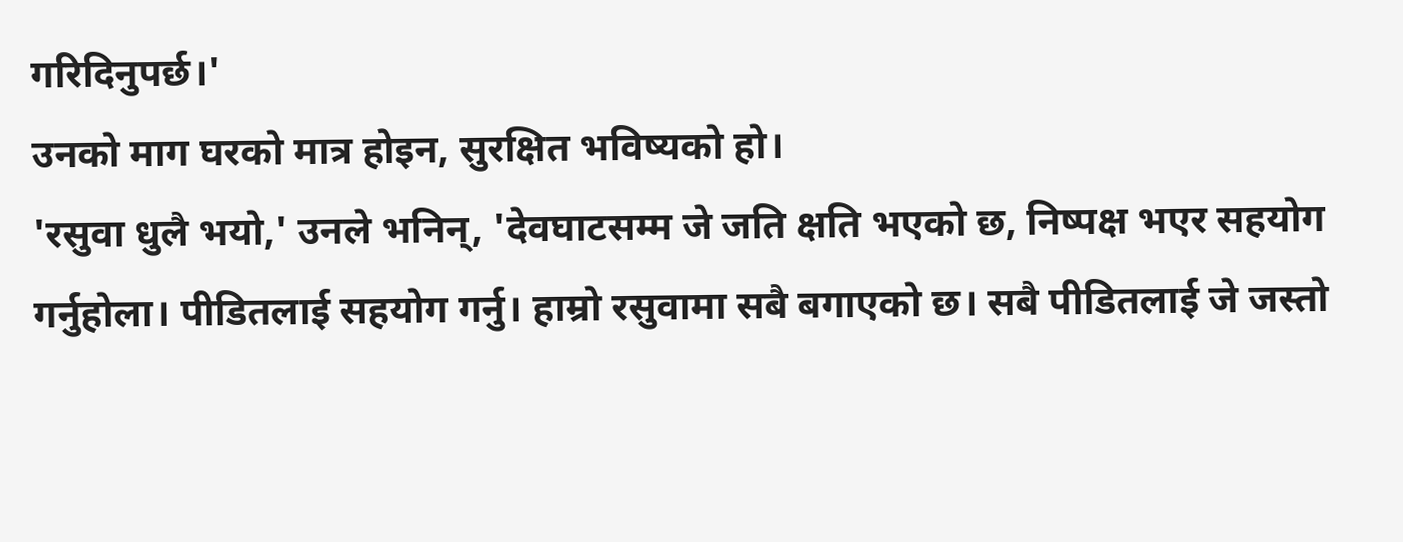गरिदिनुपर्छ।'
उनको माग घरको मात्र होइन, सुरक्षित भविष्यको हो।
'रसुवा धुलै भयो,' उनले भनिन्, 'देवघाटसम्म जे जति क्षति भएको छ, निष्पक्ष भएर सहयोग गर्नुहोला। पीडितलाई सहयोग गर्नु। हाम्रो रसुवामा सबै बगाएको छ। सबै पीडितलाई जे जस्तो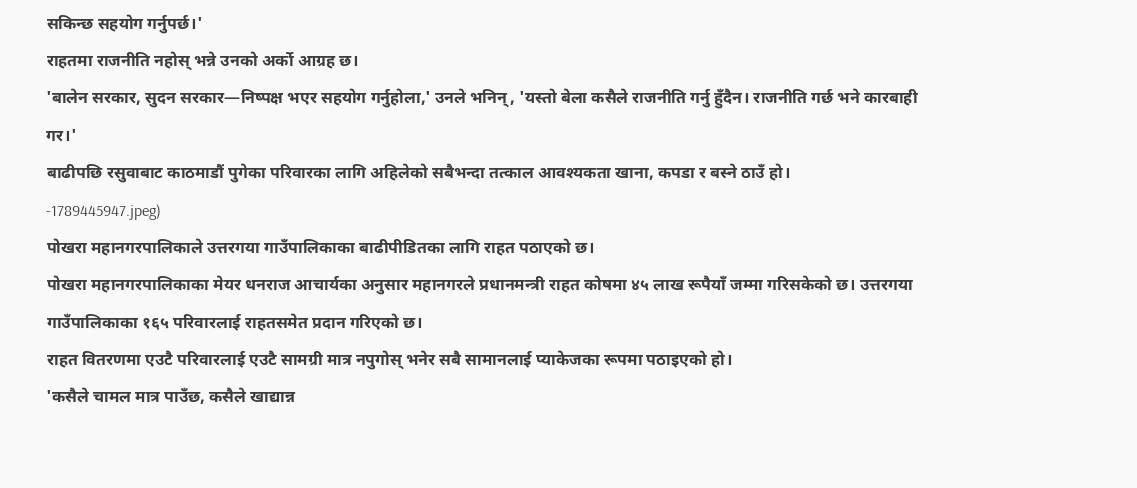सकिन्छ सहयोग गर्नुपर्छ।'
राहतमा राजनीति नहोस् भन्ने उनको अर्को आग्रह छ।
'बालेन सरकार, सुदन सरकार—निष्पक्ष भएर सहयोग गर्नुहोला,' उनले भनिन्, 'यस्तो बेला कसैले राजनीति गर्नु हुँदैन। राजनीति गर्छ भने कारबाही गर।'
बाढीपछि रसुवाबाट काठमाडौं पुगेका परिवारका लागि अहिलेको सबैभन्दा तत्काल आवश्यकता खाना, कपडा र बस्ने ठाउँ हो।
-1789445947.jpeg)
पोखरा महानगरपालिकाले उत्तरगया गाउँपालिकाका बाढीपीडितका लागि राहत पठाएको छ।
पोखरा महानगरपालिकाका मेयर धनराज आचार्यका अनुसार महानगरले प्रधानमन्त्री राहत कोषमा ४५ लाख रूपैयाँ जम्मा गरिसकेको छ। उत्तरगया गाउँपालिकाका १६५ परिवारलाई राहतसमेत प्रदान गरिएको छ।
राहत वितरणमा एउटै परिवारलाई एउटै सामग्री मात्र नपुगोस् भनेर सबै सामानलाई प्याकेजका रूपमा पठाइएको हो।
'कसैले चामल मात्र पाउँछ, कसैले खाद्यान्न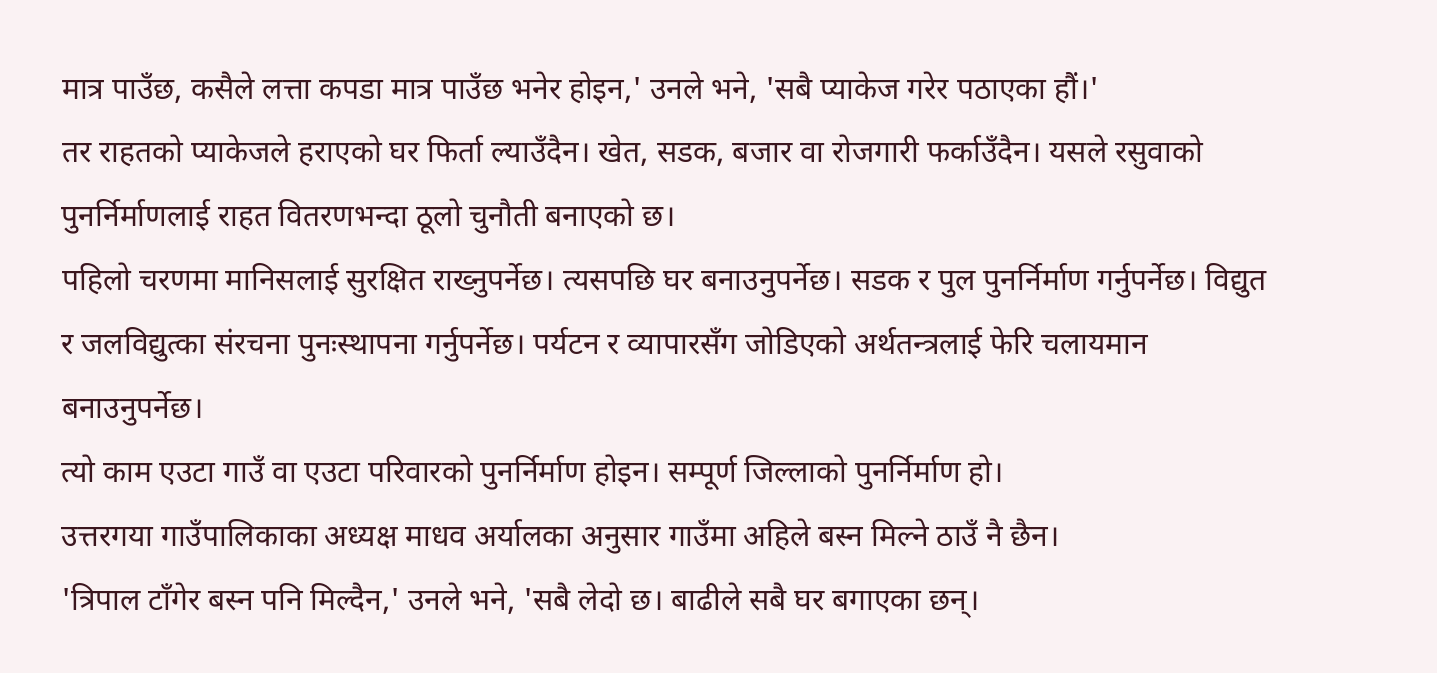मात्र पाउँछ, कसैले लत्ता कपडा मात्र पाउँछ भनेर होइन,' उनले भने, 'सबै प्याकेज गरेर पठाएका हौं।'
तर राहतको प्याकेजले हराएको घर फिर्ता ल्याउँदैन। खेत, सडक, बजार वा रोजगारी फर्काउँदैन। यसले रसुवाको पुनर्निर्माणलाई राहत वितरणभन्दा ठूलो चुनौती बनाएको छ।
पहिलो चरणमा मानिसलाई सुरक्षित राख्नुपर्नेछ। त्यसपछि घर बनाउनुपर्नेछ। सडक र पुल पुनर्निर्माण गर्नुपर्नेछ। विद्युत र जलविद्युत्का संरचना पुनःस्थापना गर्नुपर्नेछ। पर्यटन र व्यापारसँग जोडिएको अर्थतन्त्रलाई फेरि चलायमान बनाउनुपर्नेछ।
त्यो काम एउटा गाउँ वा एउटा परिवारको पुनर्निर्माण होइन। सम्पूर्ण जिल्लाको पुनर्निर्माण हो।
उत्तरगया गाउँपालिकाका अध्यक्ष माधव अर्यालका अनुसार गाउँमा अहिले बस्न मिल्ने ठाउँ नै छैन।
'त्रिपाल टाँगेर बस्न पनि मिल्दैन,' उनले भने, 'सबै लेदो छ। बाढीले सबै घर बगाएका छन्।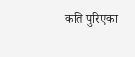कति पुरिएका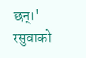छन्।'
रसुवाको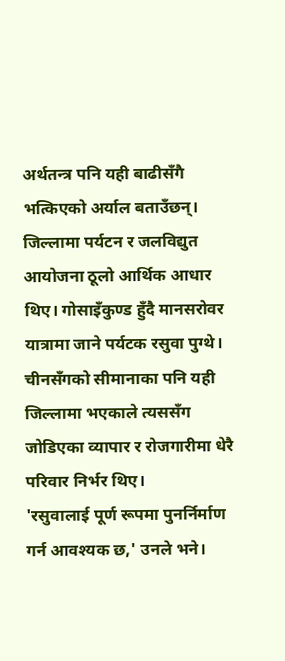अर्थतन्त्र पनि यही बाढीसँगै भत्किएको अर्याल बताउँछन्।
जिल्लामा पर्यटन र जलविद्युत आयोजना ठूलो आर्थिक आधार थिए। गोसाइँकुण्ड हुँदै मानसरोवर यात्रामा जाने पर्यटक रसुवा पुग्थे। चीनसँगको सीमानाका पनि यही जिल्लामा भएकाले त्यससँग जोडिएका व्यापार र रोजगारीमा धेरै परिवार निर्भर थिए।
'रसुवालाई पूर्ण रूपमा पुनर्निर्माण गर्न आवश्यक छ,' उनले भने।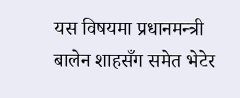यस विषयमा प्रधानमन्त्री बालेन शाहसँग समेत भेटेर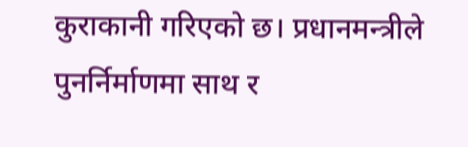कुराकानी गरिएको छ। प्रधानमन्त्रीले पुनर्निर्माणमा साथ र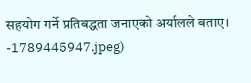सहयोग गर्ने प्रतिबद्धता जनाएको अर्यालले बताए।
-1789445947.jpeg)